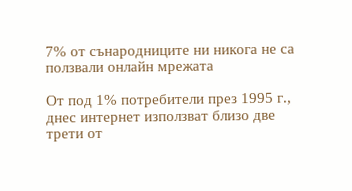7% от сънародниците ни никога не са ползвали онлайн мрежата

От под 1% потребители през 1995 г., днес интернет използват близо две трети от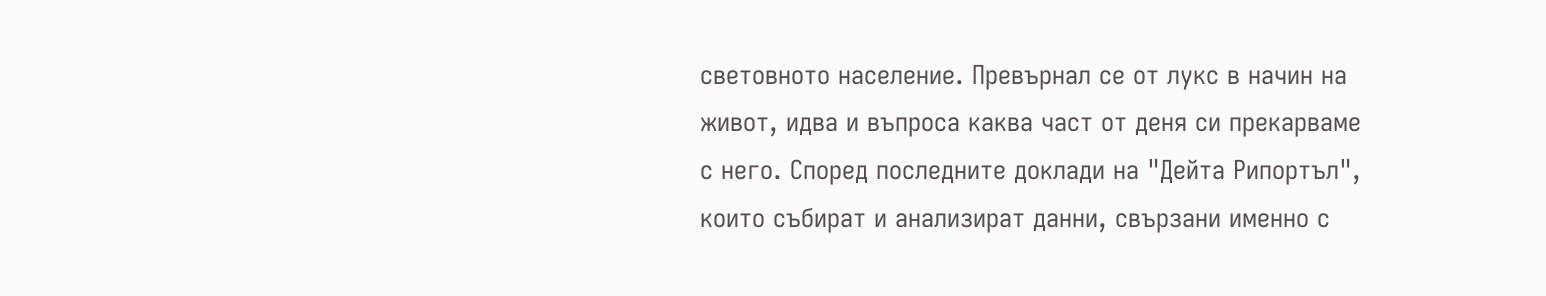световното население. Превърнал се от лукс в начин на живот, идва и въпроса каква част от деня си прекарваме с него. Според последните доклади на "Дейта Рипортъл", които събират и анализират данни, свързани именно с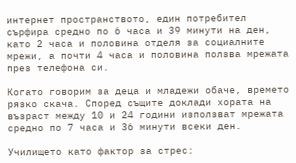интернет пространството, един потребител сърфира средно по 6 часа и 39 минути на ден, като 2 часа и половина отделя за социалните мрежи, а почти 4 часа и половина ползва мрежата през телефона си.

Когато говорим за деца и младежи обаче, времето рязко скача. Според същите доклади хората на възраст между 10 и 24 години използват мрежата средно по 7 часа и 36 минути всеки ден.

Училището като фактор за стрес: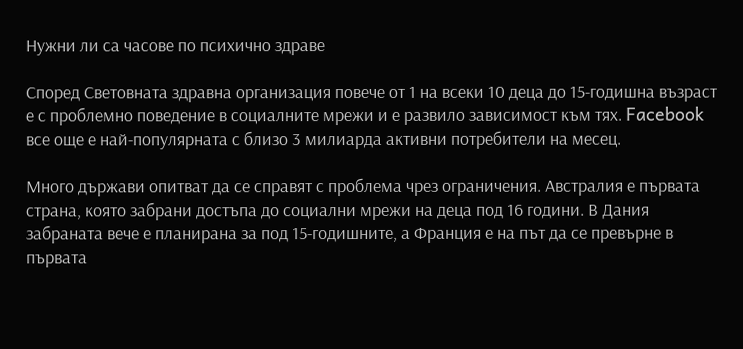Нужни ли са часове по психично здраве

Според Световната здравна организация повече от 1 на всеки 10 деца до 15-годишна възраст е с проблемно поведение в социалните мрежи и е развило зависимост към тях. Facebook все още е най-популярната с близо 3 милиарда активни потребители на месец.

Много държави опитват да се справят с проблема чрез ограничения. Австралия е първата страна, която забрани достъпа до социални мрежи на деца под 16 години. В Дания забраната вече е планирана за под 15-годишните, а Франция е на път да се превърне в първата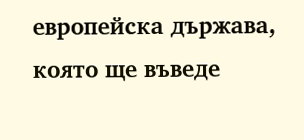европейска държава, която ще въведе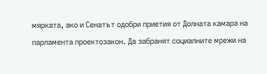мярката, ако и Сенатът одобри приетия от Долната камара на парламента проектозакон. Да забранят социалните мрежи на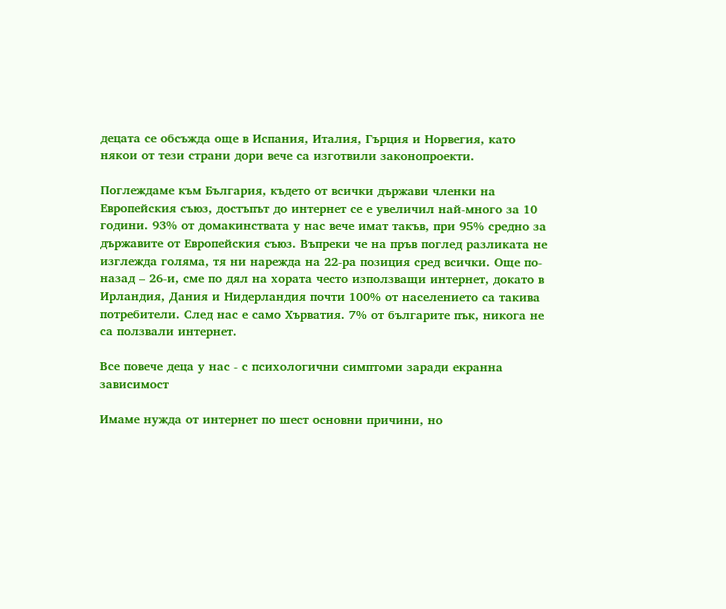децата се обсъжда още в Испания, Италия, Гърция и Норвегия, като някои от тези страни дори вече са изготвили законопроекти.

Поглеждаме към България, където от всички държави членки на Европейския съюз, достъпът до интернет се е увеличил най-много за 10 години. 93% от домакинствата у нас вече имат такъв, при 95% средно за държавите от Европейския съюз. Въпреки че на пръв поглед разликата не изглежда голяма, тя ни нарежда на 22-ра позиция сред всички. Още по-назад – 26-и, сме по дял на хората често използващи интернет, докато в Ирландия, Дания и Нидерландия почти 100% от населението са такива потребители. След нас е само Хърватия. 7% от българите пък, никога не са ползвали интернет.

Все повече деца у нас - с психологични симптоми заради екранна зависимост

Имаме нужда от интернет по шест основни причини, но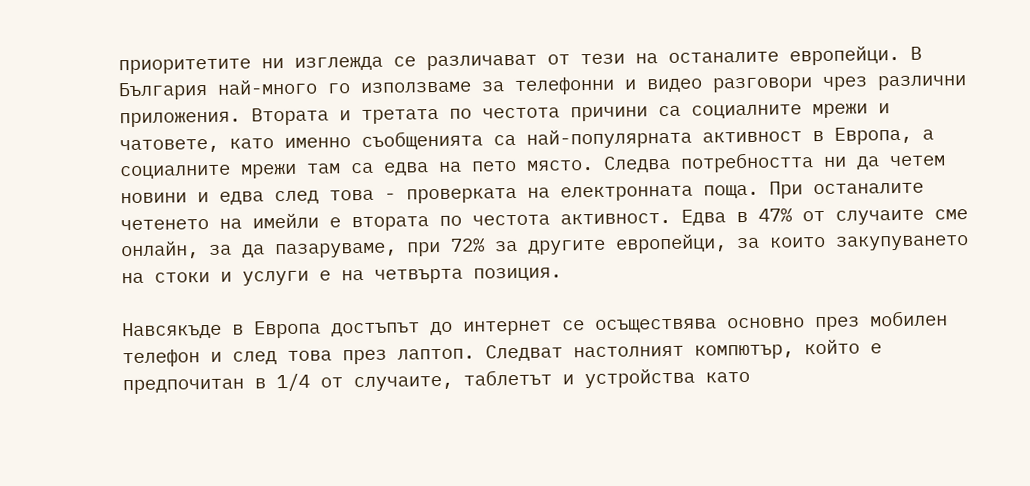приоритетите ни изглежда се различават от тези на останалите европейци. В България най-много го използваме за телефонни и видео разговори чрез различни приложения. Втората и третата по честота причини са социалните мрежи и чатовете, като именно съобщенията са най-популярната активност в Европа, а социалните мрежи там са едва на пето място. Следва потребността ни да четем новини и едва след това - проверката на електронната поща. При останалите четенето на имейли е втората по честота активност. Едва в 47% от случаите сме онлайн, за да пазаруваме, при 72% за другите европейци, за които закупуването на стоки и услуги е на четвърта позиция.

Навсякъде в Европа достъпът до интернет се осъществява основно през мобилен телефон и след това през лаптоп. Следват настолният компютър, който е предпочитан в 1/4 от случаите, таблетът и устройства като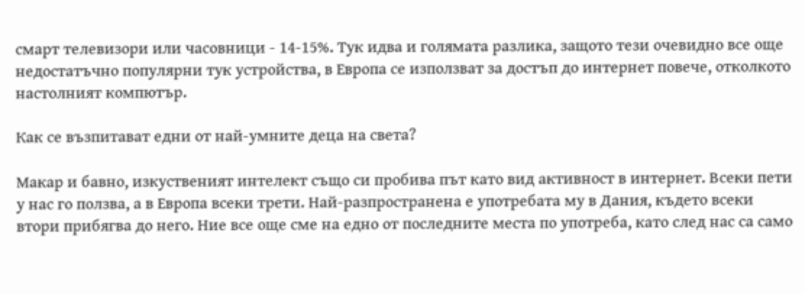смарт телевизори или часовници - 14-15%. Тук идва и голямата разлика, защото тези очевидно все още недостатъчно популярни тук устройства, в Европа се използват за достъп до интернет повече, отколкото настолният компютър.

Как се възпитават едни от най-умните деца на света?

Макар и бавно, изкуственият интелект също си пробива път като вид активност в интернет. Всеки пети у нас го ползва, а в Европа всеки трети. Най-разпространена е употребата му в Дания, където всеки втори прибягва до него. Ние все още сме на едно от последните места по употреба, като след нас са само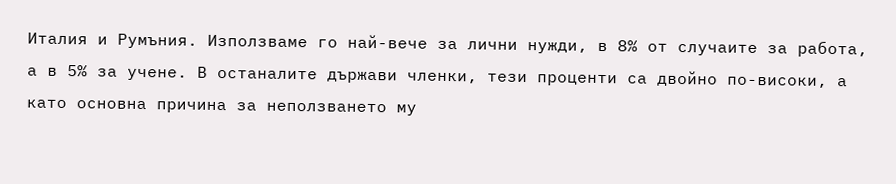Италия и Румъния. Използваме го най-вече за лични нужди, в 8% от случаите за работа, а в 5% за учене. В останалите държави членки, тези проценти са двойно по-високи, а като основна причина за неползването му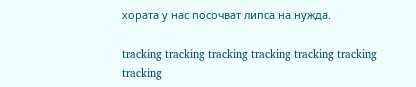хората у нас посочват липса на нужда.

tracking tracking tracking tracking tracking tracking tracking